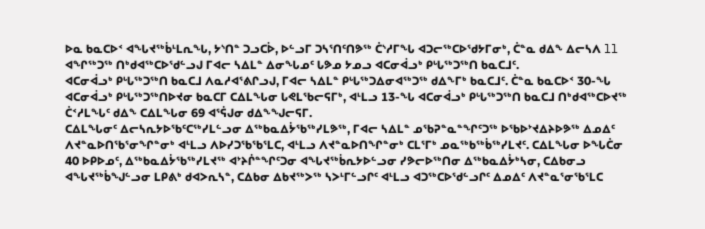ᐅᓇ ᑲᓇᑕᐅᑉ ᐊᖓᔪᖅᑳᒻᒪᕆᖓ, ᔭᔅᑎᓐ ᑐᓗᑕᐆ, ᐅᓪᓗᒥ ᑐᓴᕐᑎᑦᑎᕗᖅ ᑖᔅᓱᒥᖓ ᐊᑐᓕᖅᑕᐅᖁᔭᒥᓂᒃ, ᑖᓐᓇ ᑯᐃᖕ ᐃᓕᓴᐱ ll ᐊᖏᖅᑐᖅ ᑎᒃᑯᐊᖅᑕᐅᖁᓪᓗᒍ ᒥᐊᓕ ᓴᐃᒪᓐ ᐃᓂᖓᓄᑦ ᒐᕗᓄ ᔭᓄᓗ ᐊᑕᓂᐋᓗᒃ ᑭᒡᒐᖅᑐᖅᑎ ᑲᓇᑕᒧᑦ.
ᐊᑕᓂᐋᓗᒃ ᑭᒡᒐᖅᑐᖅᑎ ᑲᓇᑕᒧ ᐱᓇᓱᐊᕐᕕᒋᓗᒍ, ᒥᐊᓕ ᓴᐃᒪᓐ ᑭᒡᒐᖅᑐᐃᓂᐊᖅᑐᖅ ᑯᐃᖕᒥᒃ ᑲᓇᑕᒧᑦ. ᑖᓐᓇ ᑲᓇᑕᐅᑉ 30-ᖓ ᐊᑕᓂᐋᓗᒃ ᑭᒡᒐᖅᑐᖅᑎᐅᔪᓂ ᑲᓇᑕᒥ ᑕᐃᒪᖓᓂ ᒐᕙᒪᖃᓕᕋᒥᒃ, ᐊᒻᒪᓗ 13-ᖓ ᐊᑕᓂᐋᓗᒃ ᑭᒡᒐᖅᑐᖅᑎ ᑲᓇᑕᒧ ᑎᒃᑯᐊᖅᑕᐅᔪᖅ ᑖᑉᓱᒪᖓᑦ ᑯᐃᖕ ᑕᐃᒪᖓᓂ 69 ᐊᕐᕌᒍᓂ ᑯᐃᖕᖑᓕᕋᒥ.
ᑕᐃᒪᖓᓂᑦ ᐃᓕᓴᕆᔭᐅᖃᑦᑕᖅᓯᒪᓪᓗᓂ ᐃᖅᑲᓇᐃᔮᖃᖅᓯᒪᕗᖅ, ᒥᐊᓕ ᓴᐃᒪᓐ ᓄᖃᕈᓐᓇᓐᖏᑦᑐᖅ ᐅᖃᐅᔾᔪᐃᔨᐅᕗᖅ ᐃᓄᐃᑦ ᐱᔪᓐᓇᐅᑎᖃᕐᓂᖏᓐᓂᒃ ᐊᒻᒪᓗ ᐱᐅᓯᑐᖃᖃᕐᒪᑕ, ᐊᒻᒪᓗ ᐱᔪᓐᓇᐅᑎᖏᓐᓂᒃ ᑕᒪᕐᒥᒃ ᓄᓇᖅᑲᖅᑳᖅᓯᒪᔪᑦ. ᑕᐃᒪᖓᓂ ᐅᖓᑖᓂ 40 ᐅᑭᐅᓄᑦ, ᐃᖅᑲᓇᐃᔮᖃᖅᓯᒪᔪᖅ ᐊᔾᔨᒌᓐᖏᑦᑐᓂ ᐊᖓᔪᖅᑳᕆᔭᐅᓪᓗᓂ ᓯᕗᓕᐅᖅᑎᓂ ᐃᖅᑲᓇᐃᔮᒃᓴᓂ, ᑕᐃᑲᓂᓗ ᐊᖓᔪᖅᑳᖑᓪᓗᓂ ᒪᑭᕕᒃ ᑯᐊᐳᕆᓴᓐ, ᑕᐃᑲᓂ ᐃᑲᔪᖅᐳᖅ ᓴᐳᒻᒥᓪᓗᒋᑦ ᐊᒻᒪᓗ ᐊᑐᖅᑕᐅᖁᓪᓗᒋᑦ ᐃᓄᐃᑦ ᐱᔪᓐᓇᕐᓂᖃᕐᒪᑕ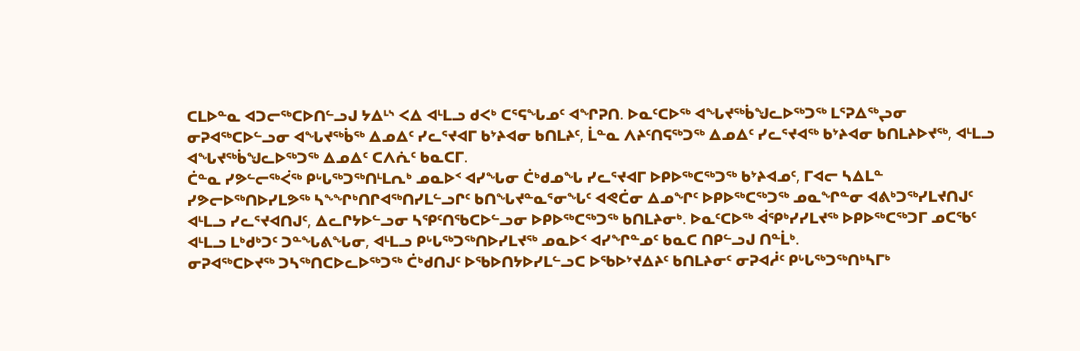ᑕᒪᐅᓐᓇ ᐊᑐᓕᖅᑕᐅᑎᓪᓗᒍ ᔭᐃᒻᔅ ᐸᐃ ᐊᒻᒪᓗ ᑯᐸᒃ ᑕᕐᕋᖓᓄᑦ ᐊᖏᕈᑎ. ᐅᓇᑦᑕᐅᖅ ᐊᖓᔪᖅᑳᖑᓚᐅᖅᑐᖅ ᒪᕐᕈᐃᖅᖢᓂ ᓂᕈᐊᖅᑕᐅᓪᓗᓂ ᐊᖓᔪᖅᑳᖅ ᐃᓄᐃᑦ ᓯᓚᕐᔪᐊᒥ ᑲᔾᔨᐊᓂ ᑲᑎᒪᔨᑦ, ᒫᓐᓇ ᐱᔨᑦᑎᕋᖅᑐᖅ ᐃᓄᐃᑦ ᓯᓚᕐᔪᐊᖅ ᑲᔾᔨᐊᓂ ᑲᑎᒪᔨᐅᔪᖅ, ᐊᒻᒪᓗ ᐊᖓᔪᖅᑳᖑᓚᐅᖅᑐᖅ ᐃᓄᐃᑦ ᑕᐱᕇᑦ ᑲᓇᑕᒥ.
ᑖᓐᓇ ᓯᕗᓪᓕᖅᐹᖅ ᑭᒡᒐᖅᑐᖅᑎᒻᒪᕆᒃ ᓄᓇᐅᑉ ᐊᓯᖓᓂ ᑖᒃᑯᓄᖓ ᓯᓚᕐᔪᐊᒥ ᐅᑭᐅᖅᑕᖅᑐᖅ ᑲᔾᔨᐊᓄᑦ, ᒥᐊᓕ ᓴᐃᒪᓐ ᓯᕗᓕᐅᖅᑎᐅᓯᒪᕗᖅ ᓴᖕᖏᒃᑎᒋᐊᖅᑎᓯᒪᓪᓗᒋᑦ ᑲᑎᖓᔪᓐᓇᕐᓂᖓᑦ ᐊᕙᑖᓂ ᐃᓄᖏᑦ ᐅᑭᐅᖅᑕᖅᑐᖅ ᓄᓇᖏᓐᓂ ᐊᕕᒃᑐᖅᓯᒪᔪᑎᒍᑦ ᐊᒻᒪᓗ ᓯᓚᕐᔪᐊᑎᒍᑦ, ᐃᓚᒋᔭᐅᓪᓗᓂ ᓴᕿᑦᑎᖃᑕᐅᓪᓗᓂ ᐅᑭᐅᖅᑕᖅᑐᖅ ᑲᑎᒪᔨᓂᒃ. ᐅᓇᑦᑕᐅᖅ ᐋᕿᒃᓯᓯᒪᔪᖅ ᐅᑭᐅᖅᑕᖅᑐᒥ ᓄᑕᖃᑦ ᐊᒻᒪᓗ ᒪᒃᑯᒃᑐᑦ ᑐᓐᖓᕕᖓᓂ, ᐊᒻᒪᓗ ᑭᒡᒐᖅᑐᖅᑎᐅᓯᒪᔪᖅ ᓄᓇᐅᑉ ᐊᓯᖏᓐᓄᑦ ᑲᓇᑕ ᑎᑭᓪᓗᒍ ᑎᓐᒫᒃ.
ᓂᕈᐊᖅᑕᐅᔪᖅ ᑐᓴᖅᑎᑕᐅᓚᐅᖅᑐᖅ ᑖᒃᑯᑎᒍᑦ ᐅᖃᐅᑎᔭᐅᓯᒪᓪᓗᑕ ᐅᖃᐅᔾᔪᐃᔨᑦ ᑲᑎᒪᔨᓂᑦ ᓂᕈᐊᓲᑦ ᑭᒡᒐᖅᑐᖅᑎᒃᓴᒥᒃ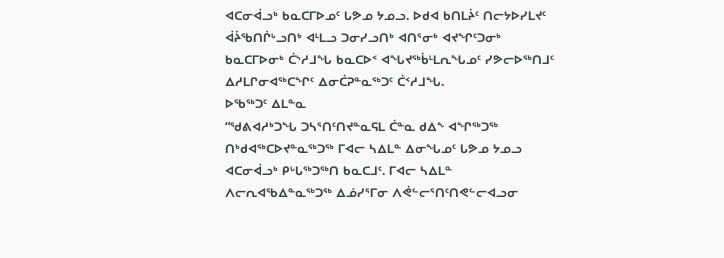ᐊᑕᓂᐋᓗᒃ ᑲᓇᑕᒥᐅᓄᑦ ᒐᕗᓄ ᔭᓄᓗ. ᐅᑯᐊ ᑲᑎᒪᔩᑦ ᑎᓕᔭᐅᓯᒪᔪᑦ ᐋᔩᖃᑎᒌᒡᓗᑎᒃ ᐊᒻᒪᓗ ᑐᓂᓯᓗᑎᒃ ᐊᑎᕐᓂᒃ ᐊᔪᖏᑦᑐᓂᒃ ᑲᓇᑕᒥᐅᓂᒃ ᑖᔅᓱᒧᖓ ᑲᓇᑕᐅᑉ ᐊᖓᔪᖅᑳᒻᒪᕆᖓᓄᑦ ᓯᕗᓕᐅᖅᑎᒧᑦ ᐃᓱᒪᒋᓂᐊᖅᑕᖏᑦ ᐃᓂᑖᕈᓐᓇᖅᑐᑦ ᑖᑉᓱᒧᖓ.
ᐅᖃᖅᑐᑦ ᐃᒪᓐᓇ
“ᖁᕕᐊᓱᒃᑐᖓ ᑐᓴᕐᑎᑦᑎᔪᓐᓇᕋᒪ ᑖᓐᓇ ᑯᐃᖕ ᐊᖏᖅᑐᖅ ᑎᒃᑯᐊᖅᑕᐅᔪᓐᓇᖅᑐᖅ ᒥᐊᓕ ᓴᐃᒪᓐ ᐃᓂᖓᓄᑦ ᒐᕗᓄ ᔭᓄᓗ ᐊᑕᓂᐋᓗᒃ ᑭᒡᒐᖅᑐᖅᑎ ᑲᓇᑕᒧᑦ. ᒥᐊᓕ ᓴᐃᒪᓐ ᐱᓕᕆᐊᖃᐃᓐᓇᖅᑐᖅ ᐃᓅᓯᕐᒥᓂ ᐱᕚᓪᓕᕐᑎᑦᑎᕙᓪᓕᐊᓗᓂ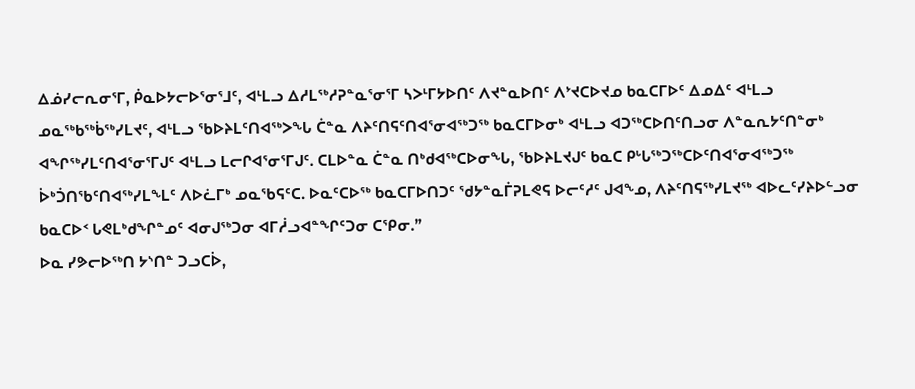ᐃᓅᓯᓕᕆᓂᕐᒥ, ᑮᓇᐅᔭᓕᐅᕐᓂᕐᒧᑦ, ᐊᒻᒪᓗ ᐃᓱᒪᖅᓱᕈᓐᓇᕐᓂᕐᒥ ᓴᐳᒻᒥᔭᐅᑎᑦ ᐱᔪᓐᓇᐅᑎᑦ ᐱᔾᔪᑕᐅᔪᓄ ᑲᓇᑕᒥᐅᑦ ᐃᓄᐃᑦ ᐊᒻᒪᓗ ᓄᓇᖅᑲᖅᑳᖅᓯᒪᔪᑦ, ᐊᒻᒪᓗ ᖃᐅᔨᒪᑦᑎᐊᖅᐳᖓ ᑖᓐᓇ ᐱᔨᑦᑎᕋᑦᑎᐊᕐᓂᐊᖅᑐᖅ ᑲᓇᑕᒥᐅᓂᒃ ᐊᒻᒪᓗ ᐊᑐᖅᑕᐅᑎᑦᑎᓗᓂ ᐱᓐᓇᕆᔭᑦᑎᓐᓂᒃ ᐊᖏᖅᓯᒪᑦᑎᐊᕐᓂᕐᒥᒍᑦ ᐊᒻᒪᓗ ᒪᓕᒋᐊᕐᓂᕐᒥᒍᑦ. ᑕᒪᐅᓐᓇ ᑖᓐᓇ ᑎᒃᑯᐊᖅᑕᐅᓂᖓ, ᖃᐅᔨᒪᔪᒍᑦ ᑲᓇᑕ ᑭᒡᒐᖅᑐᖅᑕᐅᑦᑎᐊᕐᓂᐊᖅᑐᖅ ᐆᒃᑑᑎᖃᑦᑎᐊᖅᓯᒪᖕᒪᑦ ᐱᐅᓛᒥᒃ ᓄᓇᖃᕋᑦᑕ. ᐅᓇᑦᑕᐅᖅ ᑲᓇᑕᒥᐅᑎᑐᑦ ᖁᔭᓐᓇᒦᕈᒪᕙᕋ ᐅᓕᑦᓱᑦ ᒍᐊᖕᓄ, ᐱᔨᑦᑎᕋᖅᓯᒪᔪᖅ ᐊᐅᓚᑦᓯᔨᐅᓪᓗᓂ ᑲᓇᑕᐅᑉ ᒐᕙᒪᒃᑯᖏᓐᓄᑦ ᐊᓂᒍᖅᑐᓂ ᐊᒥᓲᓗᐊᓐᖏᑦᑐᓂ ᑕᕿᓂ.”
ᐅᓇ ᓯᕗᓕᐅᖅᑎ ᔭᔅᑎᓐ ᑐᓗᑕᐆ,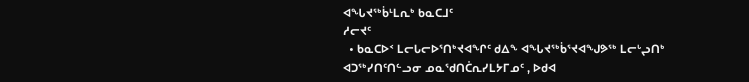ᐊᖓᔪᖅᑳᒻᒪᕆᒃ ᑲᓇᑕᒧᑦ
ᓱᓕᔪᑦ
  • ᑲᓇᑕᐅᑉ ᒪᓕᒐᓕᐅᕐᑎᒃᔪᐊᖏᑦ ᑯᐃᖕ ᐊᖓᔪᖅᑳᕐᔪᐊᖑᕗᖅ ᒪᓕᒡᖢᑎᒃ ᐊᑐᖅᓯᑎᑦᑎᓪᓗᓂ ᓄᓇᖁᑎᑖᕆᓯᒪᔭᒥᓄᑦ , ᐅᑯᐊ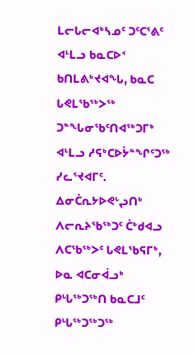ᒪᓕᒐᓕᐊᒃᓴᓄᑦ ᑐᑦᑕᕐᕕᑦ ᐊᒻᒪᓗ ᑲᓇᑕᐅᑉ ᑲᑎᒪᕕᒃᔪᐊᖓ, ᑲᓇᑕ ᒐᕙᒪᖃᖅᐳᖅ ᑐᓐᖓᓂᖃᑦᑎᐊᖅᑐᒥᒃ ᐊᒻᒪᓗ ᓱᕋᒃᑕᐅᔮᓐᖏᑦᑐᖅ ᓯᓚᕐᔪᐊᒥᑦ. ᐃᓂᑖᕆᔭᐅᕙᒡᖢᑎᒃ ᐱᓕᕆᔨᖃᖅᑐᑦ ᑖᒃᑯᐊᓗ ᐱᑕᖃᖅᐳᑦ ᒐᕙᒪᖃᕋᒥᒃ, ᐅᓇ ᐊᑕᓂᐋᓗᒃ ᑭᒡᒐᖅᑐᖅᑎ ᑲᓇᑕᒧᑦ ᑭᒡᒐᖅᑐᖅᑐᖅ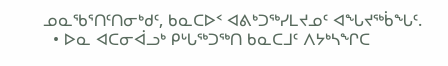ᓄᓇᖃᕐᑎᑦᑎᓂᒃᑯᑦ, ᑲᓇᑕᐅᑉ ᐊᕕᒃᑐᖅᓯᒪᔪᓄᑦ ᐊᖓᔪᖅᑳᖓᑦ.
  • ᐅᓇ ᐊᑕᓂᐋᓗᒃ ᑭᒡᒐᖅᑐᖅᑎ ᑲᓇᑕᒧᑦ ᐱᔭᒃᓴᖏᑕ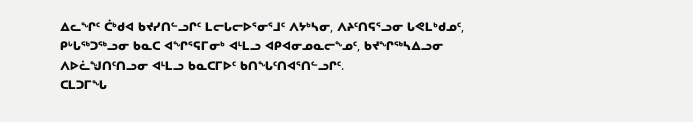ᐃᓚᖏᑦ ᑖᒃᑯᐊ ᑲᔪᓯᑎᓪᓗᒋᑦ ᒪᓕᒐᓕᐅᕐᓂᕐᒧᑦ ᐱᔭᒃᓴᓂ, ᐱᔨᑦᑎᕋᕐᓗᓂ ᒐᕙᒪᒃᑯᓄᑦ, ᑭᒡᒐᖅᑐᖅᓗᓂ ᑲᓇᑕ ᐊᖏᕐᕋᒥᓂᒃ ᐊᒻᒪᓗ ᐊᑭᐊᓂᓄᓇᓕᖕᓄᑦ, ᑲᔪᖏᖅᓴᐃᓗᓂ ᐱᐅᓛᖑᑎᑦᑎᓗᓂ ᐊᒻᒪᓗ ᑲᓇᑕᒥᐅᑦ ᑲᑎᖓᑦᑎᐊᕐᑎᓪᓗᒋᑦ.
ᑕᒪᑐᒥᖓ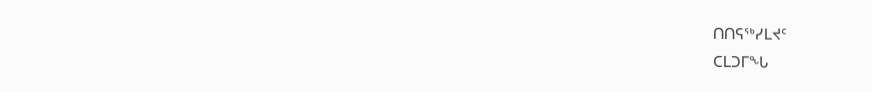ᑎᑎᕋᖅᓯᒪᔪᑦ
ᑕᒪᑐᒥᖓ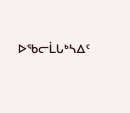ᐅᖃᓕᒫᒐᒃᓴᐃᑦ